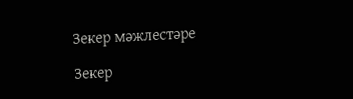Зекер мәжлестәре

Зекер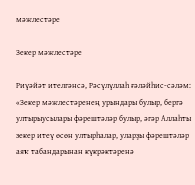мәжлестәре

Зекер мәжлестәре

Риүәйәт ителгәнсә, Рәсүлүллаһ ғәләйһис-сәләм: «Зекер мәжлестәренең урындары булыр, бергә ултырыусылары фәрештәләр булыр, әгәр Аллаһты зекер итеү өсөн ултырһалар, уларҙы фәрештәләр аяҡ табандарынан күкрәктәренә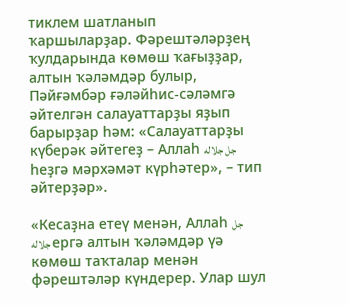тиклем шатланып ҡаршыларҙар. Фәрештәләрҙең ҡулдарында көмөш ҡағыҙҙар, алтын ҡәләмдәр булыр, Пәйғәмбәр ғәләйһис-сәләмгә әйтелгән салауаттарҙы яҙып барырҙар һәм: «Салауаттарҙы күберәк әйтегеҙ – Аллаһ جل جلاله һеҙгә мәрхәмәт күрһәтер», – тип әйтерҙәр».

«Кесаҙна етеү менән, Аллаһ جل جلاله ергә алтын ҡәләмдәр үә көмөш таҡталар менән фәрештәләр күндерер. Улар шул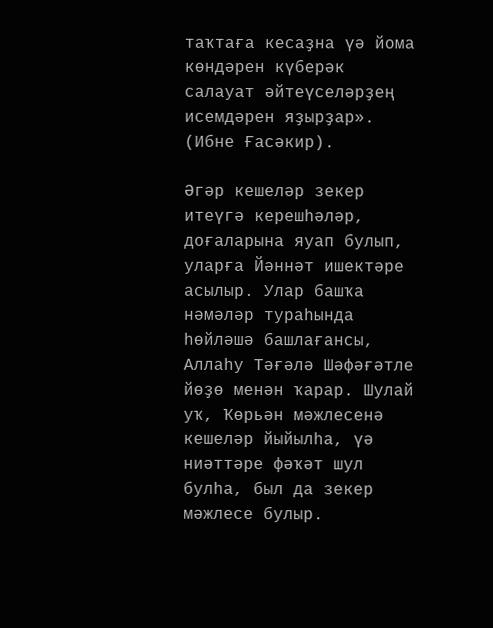таҡтаға кесаҙна үә йома көндәрен күберәк салауат әйтеүселәрҙең исемдәрен яҙырҙар». (Ибне Ғасәкир).

Әгәр кешеләр зекер итеүгә керешһәләр, доғаларына яуап булып, уларға Йәннәт ишектәре асылыр. Улар башҡа нәмәләр тураһында һөйләшә башлағансы, Аллаһу Тәғәлә Шәфәғәтле йөҙө менән ҡарар. Шулай уҡ, Ҡөрьән мәжлесенә кешеләр йыйылһа, үә ниәттәре фәҡәт шул булһа, был да зекер мәжлесе булыр.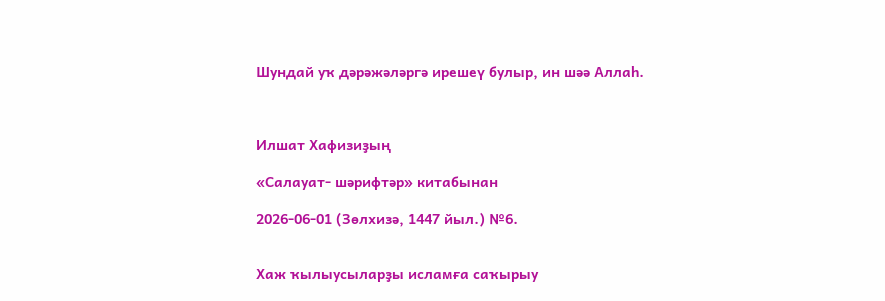Шундай уҡ дәрәжәләргә ирешеү булыр, ин шәә Аллаһ.



Илшат Хафизиҙың

«Салауат- шәрифтәр» китабынан

2026-06-01 (Зөлхизә, 1447 йыл.) №6.


Хаж ҡылыусыларҙы исламға саҡырыу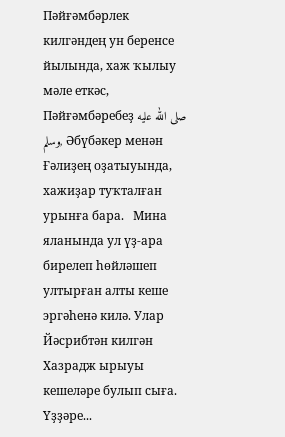Пәйғәмбәрлек килгәндең ун беренсе йылында, хаж ҡылыу мәле еткәс, Пәйғәмбәребеҙ صلى الله عليه وسلم, Әбүбәкер менән Ғәлиҙең оҙатыуында, хажиҙар туҡталған урынға бара.   Мина яланында ул үҙ-ара бирелеп һөйләшеп ултырған алты кеше эргәһенә килә. Улар Йәсрибтән килгән Хазрадж ырыуы кешеләре булып сыға. Үҙҙәре...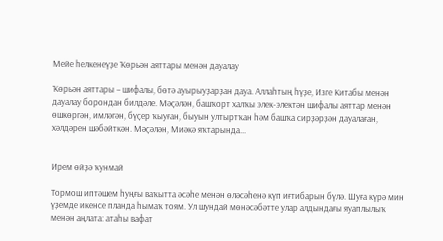Мейе һелкенеүҙе Ҡөрьән аяттары менән дауалау

Ҡөрьән аяттары – шифалы, бөтә ауырыуҙарҙан дауа. Аллаһтың һүҙе, Изге Китабы менән дауалау борондан билдәле. Мәҫәлән, башҡорт халҡы элек-электән шифалы аяттар менән өшкөргән, имләгән, бүҫер ҡыуған, быуын ултыртҡан һәм башҡа сирҙәрҙән дауалаған, хәлдәрен шәбәйткән. Мәҫәлән, Миәкә яҡтарында...


Ирем өйҙә ҡунмай

Тормош иптәшем һуңғы ваҡытта әсәһе менән өләсәһенә күп иғтибарын бүлә. Шуға күрә мин үҙемде икенсе планда һымаҡ тоям. Ул шундай мөнәсәбәтте улар алдындағы яуаплылыҡ менән аңлата: атаһы вафат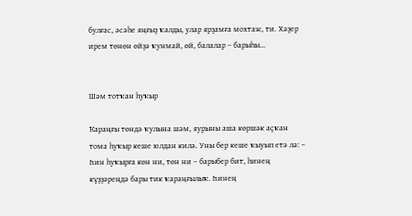булғас, әсәһе яңғыҙ ҡалды, улар ярҙамға мохтаж, ти. Хәҙер ирем төнөн өйҙә ҡунмай, өй, балалар – барыһы...


Шәм тотҡан һуҡыр

Ҡараңғы төндә ҡулына шәм, яурыны аша көршәк аҫҡан тома һуҡыр кеше юлдан килә. Уны бер кеше ҡыуып етә лә: – Һин һуҡырға көн ни, төн ни – барыбер бит, һинең күҙҙәреңдә бары тик ҡараңғылыҡ. Һинең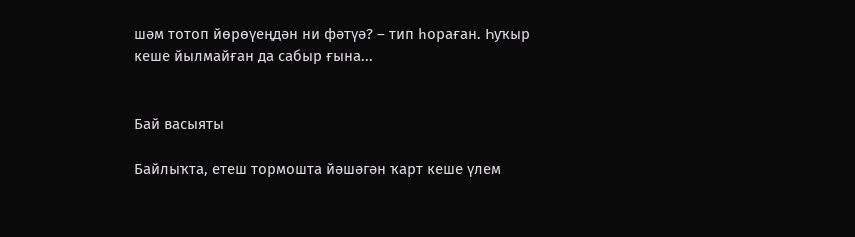шәм тотоп йөрөүеңдән ни фәтүә? – тип һораған. Һуҡыр кеше йылмайған да сабыр ғына...


Бай васыяты

Байлыҡта, етеш тормошта йәшәгән ҡарт кеше үлем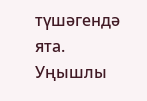түшәгендә ята. Уңышлы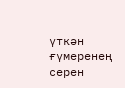үткән ғүмеренең серен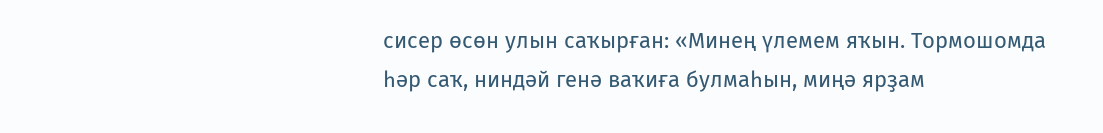сисер өсөн улын саҡырған: «Минең үлемем яҡын. Тормошомда һәр саҡ, ниндәй генә ваҡиға булмаһын, миңә ярҙам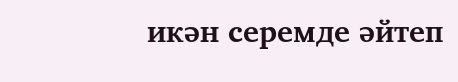икән серемде әйтеп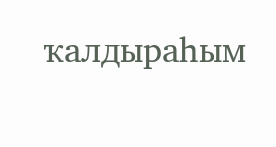ҡалдыраһым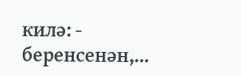килә: -        беренсенән,...